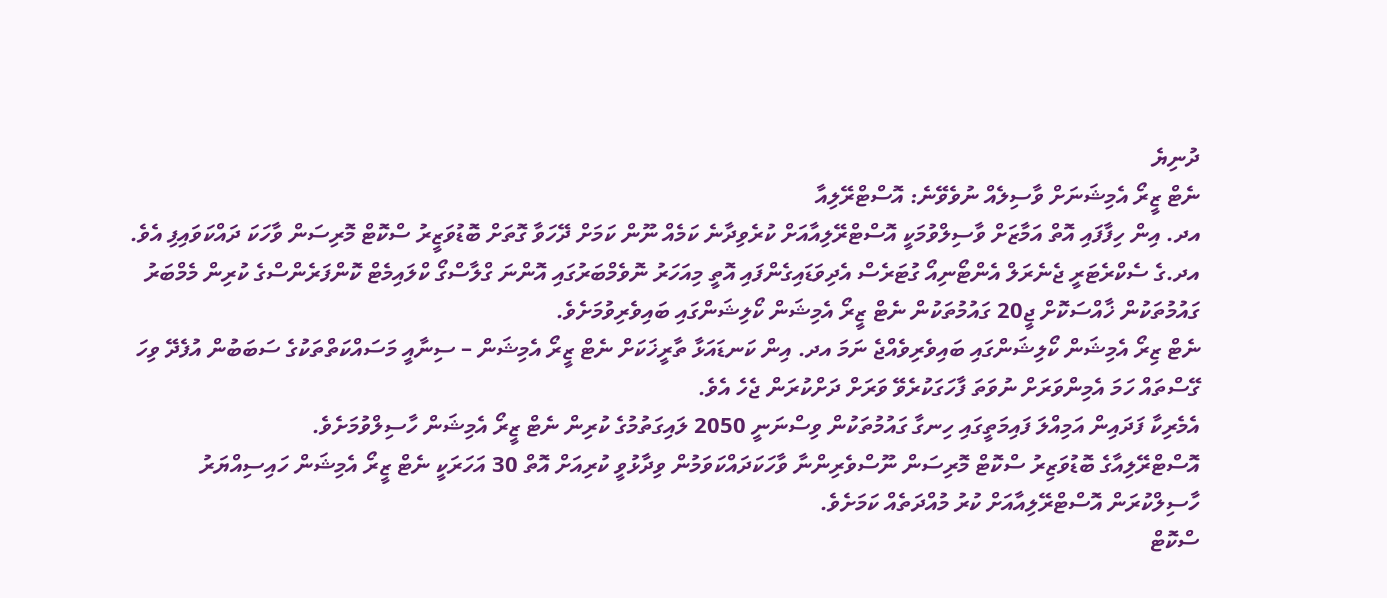ދުނިޔެ
ނެޓް ޒީރޯ އެމިޝަނަށް ވާސިލެއް ނުވެވޭނެ: އޮސްޓްރޭލިއާ
އދ. އިން ހިފާފައި އޮތް އަމާޒަށް ވާސިލްވުމަކީ އޮސްޓްރޭލިއާއަށް ކުރެވިދާނެ ކަމެއް ނޫން ކަމަށް ދޭހަވާ ގޮތަށް ބޮޑުވަޒީރު ސްކޮޓް މޮރިސަން ވާހަކަ ދައްކަވައިފި އެވެ.
އދ.ގެ ސެކްރެޓަރީ ޖެނެރަލް އެންޓޯނިއޯ ގުޓަރެސް އެދިވަޑައިގެންފައި އޮތީ މިއަހަރު ނޮވެމްބަރުގައި އޮންނަ ގްލާސްގޯ ކްލައިމެޓް ކޮންފަރެންސްގެ ކުރިން މެމްބަރު ގައުމުތަކުން ޚާއްސަކޮށް ޖީ20 ގައުމުތަކުން ނެޓް ޒީރޯ އެމިޝަން ކޯލިޝަންގައި ބައިވެރިވުމަށެވެ.
ނެޓް ޒިރޯ އެމިޝަން ކޯލިޝަންގައި ބައިވެރިވެއްޖެ ނަމަ އދ. އިން ކަނޑައަޅާ ތާރީޚަކަށް ނެޓް ޒީރޯ އެމިޝަން – ސިނާއީ މަސައްކަތްތަކުގެ ސަބަބުން އުފެދޭ ވިހަ ގޭސްތައް ހަމަ އެމިންވަރަށް ނުވަތަ ފާހަގަކުރެވޭ ވަރަށް ދަށްކުރަން ޖެހެ އެވެ.
އެމެރިކާ ފަދައިން އަމިއްލަ ފައިމަތީގައި ހިނގާ ގައުމުތަކުން ވިސްނަނީ 2050 ލައިގަތުމުގެ ކުރިން ނެޓް ޒީރޯ އެމިޝަން ހާސިލްވުމަށެވެ.
އޮސްޓްރޭލިއާގެ ބޮޑުވަޒިރު ސްކޮޓް މޮރިސަން ނޫސްވެރިންނާ ވާހަކަދައްކަވަމުން ވިދާޅުވީ ކުރިއަށް އޮތް 30 އަހަރަކީ ނެޓް ޒީރޯ އެމިޝަން ހައިސިއްޔަރު ހާސިލްކުރަން އޮސްޓްރޭލިއާއަށް ކުރު މުއްދަތެއް ކަމަށެވެ.
ސްކޮޓް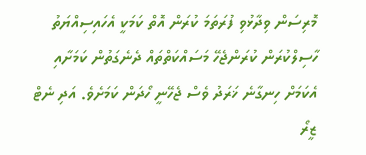މޮރިސަން ވިދާޅުވި ފުރަތަމަ ކުރަން އޮތް ކަމަކީ އެހައިސިއްޔަތު ހާސިލްކުރަން ކުރަންޖެހޭ މަސައްކަތްތައް ދެނެގަތުން ކަމަށާއި އެކަމަށް ހިނގާނެ ޚަރަދު ވެސް ޖެހޭނީ ހޯދަން ކަމަށެވެ. އަދި ނެޓް ޒީރޯ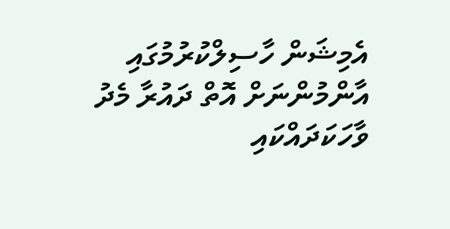އެމިޝަން ހާސިލްކުރުމުގައި އާންމުންނަށް އޮތް ދައުރާ މެދު ވާހަކަދައްކައި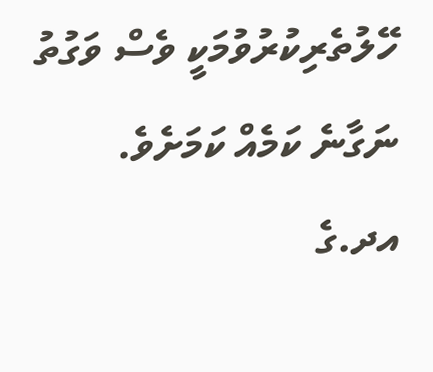ހޭލުތެރިކުރުވުމަކީ ވެސް ވަގުތު ނަގާނެ ކަމެއް ކަމަށެވެ.
އދ.ގެ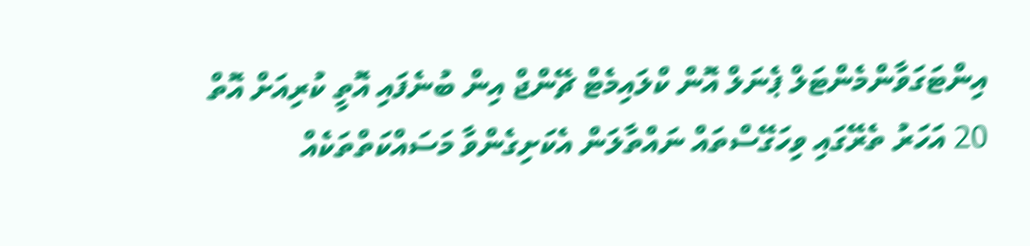އިންޓަގަވާންމެންޓަލް ޕެނަލް އޮން ކްލައިމެޓް ޗޭންޖް އިން ބުނެފައި އޮތީ ކުރިއަށް އޮތް 20 އަހަރު ތެރޭގައި ވިހަގޭސްތައް ނައްތާލަން އެކަށިގެންވާ މަސައްކަތްތަކެއް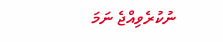ނުކުރެވިއްޖެ ނަމަ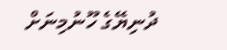ދުނިޔޭގެ ހޫނުމިނަށް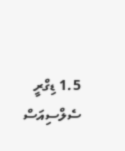1.5 ޑިގްރީ ސެލްސިއަސް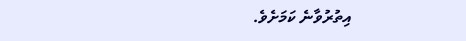އިތުރުވާނެ ކަމަށެވެ.